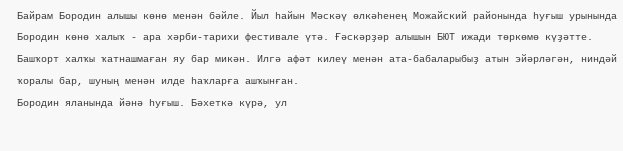Байрам Бородин алышы көнө менән бәйле. Йыл һайын Мәскәү өлкәһенең Можайский районында һуғыш урынында Бородин көнө халыҡ - ара хәрби-тарихи фестивале үтә. Ғәскәрҙәр алышын БЮТ ижади төркөмө күҙәтте.
Башҡорт халҡы ҡатнашмаған яу бар микән. Илгә афәт килеү менән ата-бабаларыбыҙ атын эйәрләгән, ниндәй ҡоралы бар, шуның менән илде һаҡларға ашҡынған.
Бородин яланында йәнә һуғыш. Бәхеткә күрә, ул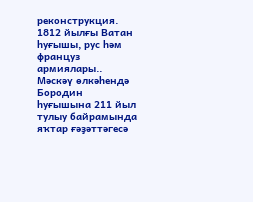реконструкция. 1812 йылғы Ватан һуғышы, рус һәм француз армиялары..
Мәскәү өлкәһендә Бородин һуғышына 211 йыл тулыу байрамында яҡтар ғәҙәттәгесә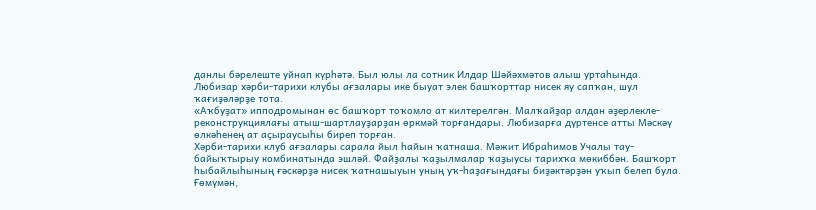данлы бәрелеште уйнап күрһәтә. Был юлы ла сотник Илдар Шәйәхмәтов алыш уртаһында. Любизар хәрби-тарихи клубы ағзалары ике быуат элек башҡорттар нисек яу сапҡан, шул ҡағиҙәләрҙе тота.
«Аҡбуҙат» ипподромынан өс башҡорт тоҡомло ат килтерелгән. Малҡайҙар алдан әҙерлекле-реконструкциялағы атыш-шартлауҙарҙан өркмәй торғандары. Любизарға дүртенсе атты Мәскәү өлкәһенең ат аҫыраусыһы биреп торған.
Хәрби-тарихи клуб ағзалары сарала йыл һайын ҡатнаша. Мәжит Ибраһимов Учалы тау-байыҡтырыу комбинатында эшләй. Файҙалы ҡаҙылмалар ҡаҙыусы тарихҡа мөкиббән. Башҡорт һыбайлыһының ғәскәрҙә нисек ҡатнашыуын уның уҡ-һаҙағындағы биҙәктәрҙән уҡып белеп була. Ғөмүмән,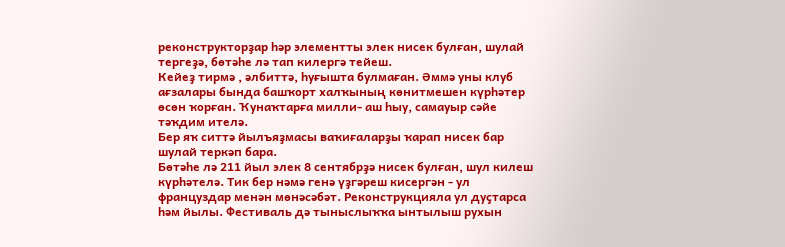реконструкторҙар һәр элементты элек нисек булған, шулай тергеҙә, бөтәһе лә тап килергә тейеш.
Кейеҙ тирмә , әлбиттә, һуғышта булмаған. Әммә уны клуб ағзалары бында башҡорт халҡының көнитмешен күрһәтер өсөн ҡорған. Ҡунаҡтарға милли- аш һыу, самауыр сәйе тәҡдим ителә.
Бер яҡ ситтә йылъяҙмасы ваҡиғаларҙы ҡарап нисек бар шулай теркәп бара.
Бөтәһе лә 211 йыл элек 8 сентябрҙә нисек булған, шул килеш күрһәтелә. Тик бер нәмә генә үҙгәреш кисергән - ул француздар менән мөнәсәбәт. Реконструкцияла ул дуҫтарса һәм йылы. Фестиваль дә тыныслыҡҡа ынтылыш рухын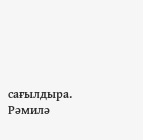сағылдыра.
Рәмилә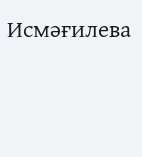Исмәғилева